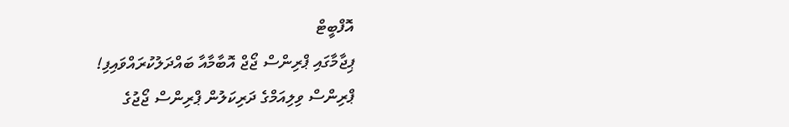އޮފްބީޓް
ޕިޖާމާގައި ޕްރިންސް ޖޯޖް އޮބާމާއާ ބައްދަލުކުރައްވައިފި!
ޕްރިންސް ވިލިއަމްގެ ދަރިކަލުން ޕްރިންސް ޖޯޖުގެ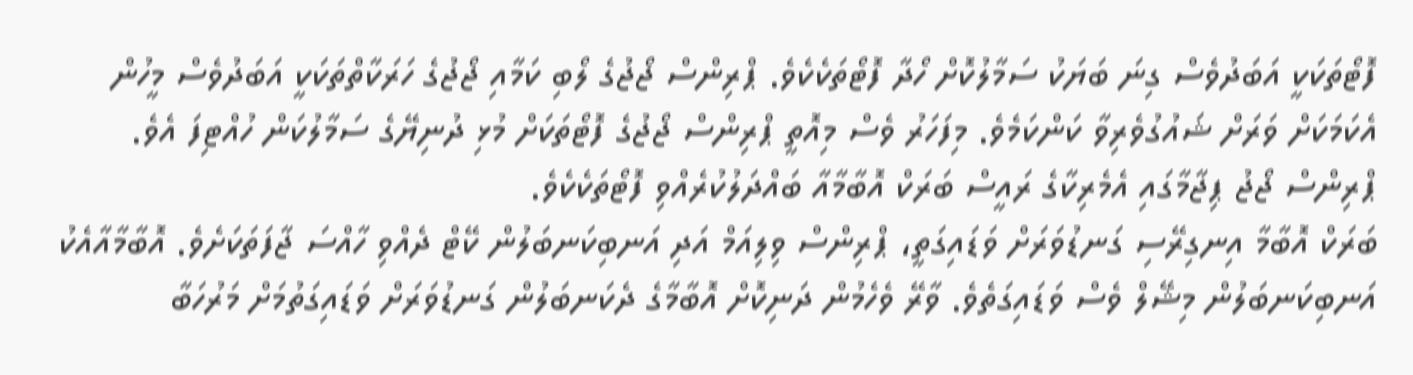ފޮޓޯތަކަކީ އަބަދުވެސް ގިނަ ބަޔަކު ސަމާލުކޮށް ހޯދާ ފޮޓޯތަކެކެވެ. ޕްރިންސް ޖޯޖުގެ ލޯބި ކަމާއި ޖޯޖުގެ ހަރަކާތްތަކަކީ އަބަދުވެސް މީހުން އެކަމަކަށް ވަރަށް ޝައުގުވެރިވާ ކަންކަމެވެ. މިފަހަރު ވެސް މިއޮތީ ޕްރިންސް ޖޯޖުގެ ފޮޓޯތަކަށް މުޅި ދުނިޔޭގެ ސަމާލުކަން ހުއްޓިފަ އެވެ. ޕްރިންސް ޖޯޖު ޕިޖާމާގައި އެމެރިކާގެ ރައީސް ބަރަކް އޮބާމާއާ ބައްދަލުކުރެއްވި ފޮޓޯތަކެކެވެ.
ބަރަކް އޮބާމާ އިނގިރޭސި ގަނޑުވަރަށް ވަޑައިގަތީ، ޕްރިންސް ވިލިއަމް އަދި އަނބިކަނބަލުން ކޭޓް ދެއްވި ހާއްސަ ޖާފަތަކަށެވެ. އޮބާމާއާއެކު އަނބިކަނބަލުން މިޝޭލް ވެސް ވަޑައިގަތެވެ. ވާރޭ ވެހެމުން ދަނިކޮށް އޮބާމާގެ ދެކަނބަލުން ގަނޑުވަރަށް ވަޑައިގަތުމަށް މަރުހަބާ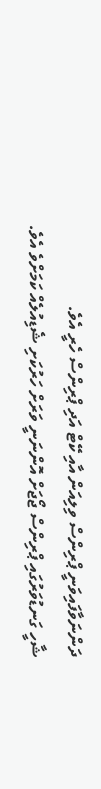ދަންނަވާފައިވަނީ ޕްރިންސް ވިލިއަން އާއި ކޭޓް އަދި ޕްރިންސް ހެރީ އެވެ.
ޝާހީ ގަނޑުވަރުގައި ޕްރިންސް ޖޯޖަށް އޮންނަނީ ވަރަށް ހަރުކަށި ޝެޑިއުލެއް ކަމަށްވެ އެވެ.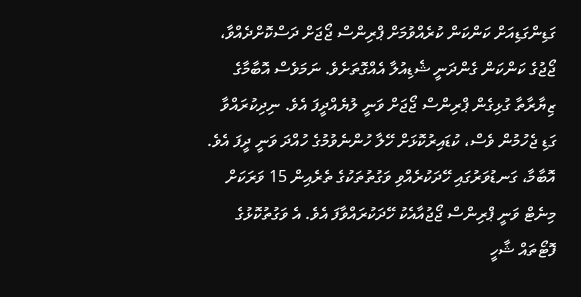ގަޑިންގަޑިއަށް ކަންކަން ކުރެއްވުމަށް ޕްރިންސް ޖޯޖަށް ދަސްކޮށްދެއްވާ، ޖޯޖުގެ ކަންކަން ގެންދަނީ ޝެޑިއުލާ އެއްގޮތަށެވެ. ނަމަވެސް އޮބާމާގެ ޒިޔާރާތާ ގުޅިގެން ޕްރިންސް ޖޯޖަށް ވަނީ ލުޔެއްދީފަ އެވެ. ނިދިކުރައްވާ ގަޑި ޖެހުމުން ވެސް، ކުޑައިރުކޮޅަށް ހޭލާ ހުންނެވުމުގެ ހުއްދަ ވަނީ ދީފަ އެވެ.
އޮބާމާ، ގަނޑުވަރުގައި ހޭދަކުރެއްވި ވަގުތުތަކުގެ ތެރެއިން 15 ވަރަކަށް މިނެޓް ވަނީ ޕްރިންސް ޖޯޖުއާއެކު ހޭދަކުރައްވާފަ އެވެ. އެ ވަގުތުކޮޅުގެ ފޮޓޯތައް ޝާހީ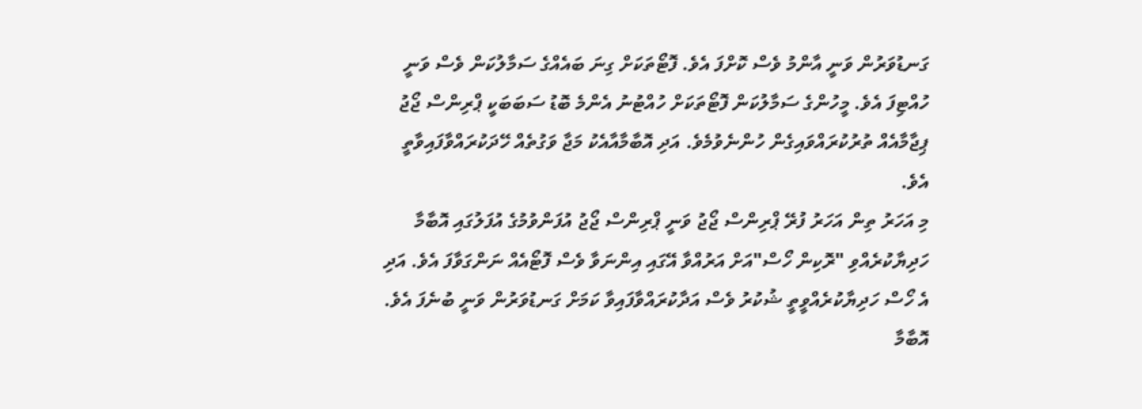ގަނޑުވަރުން ވަނީ އާންމު ވެސް ކޮށްފަ އެވެ. ފޮޓޯތަކަށް ގިނަ ބައެއްގެ ސަމާލުކަން ވެސް ވަނީ ހުއްޓިފަ އެވެ. މީހުންގެ ސަމާލުކަން ފޮޓޯތަކަށް ހުއްޓުނު އެންމެ ބޮޑު ސަބަބަކީ ޕްރިންސް ޖޯޖު ޕިޖާމާއެއް ތުރުކުރައްވައިގެން ހުންނެވުމެވެ. އަދި އޮބާމާއާއެކު މަޖާ ވަގުތެއް ހޭދަކުރައްވާފައިވާތީ އެވެ.
މި އަހަރު ތިން އަހަރު ފުރޭ ޕްރިންސް ޖޯޖު ވަނީ ޕްރިންސް ޖޯޖު އުފަންވުމުގެ އުފަލުގައި އޮބާމާ ހަދިޔާކުރެއްވި "ރޮކިން ހޯސް"އަށް އަރުއްވާ އޭގައި އިންނަވާ ވެސް ފޮޓޯއެއް ނަންގަވާފަ އެވެ. އަދި އެ ހޯސް ހަދިޔާކުރެއްވީތީ ޝުކުރު ވެސް އަދާކުރައްވާފައިވާ ކަމަށް ގަނޑުވަރުން ވަނީ ބުނެފަ އެވެ.
އޮބާމާ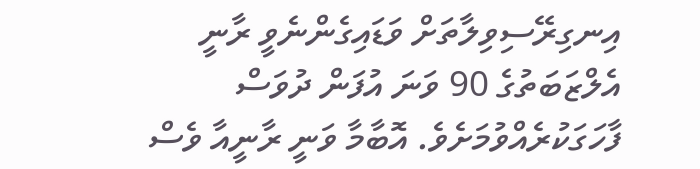އިނގިރޭސިވިލާތަށް ވަޑައިގެންނެވީ ރާނީ އެލްޒަބަތުގެ 90 ވަނަ އުފަން ދުވަސް ފާހަގަކުރެއްވުމަށެވެ. އޮބާމާ ވަނީ ރާނީއާ ވެސް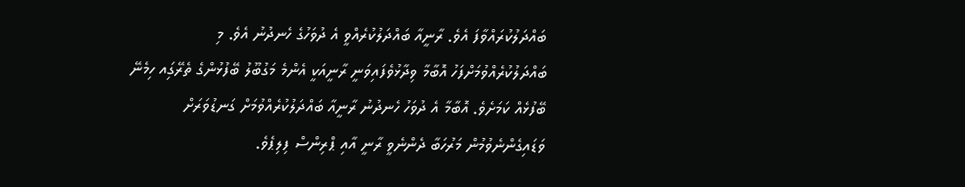ބައްދަލުކުރައްވާފަ އެވެ. ރާނީއާ ބައްދަލުކުރެއްވީ އެ ދުވަހުގެ ހެނދުނު އެވެ. މި ބައްދަލުކުރެއްވުމަށްފަހު އޮބާމާ ވިދާޅުވެފައިވަނީ ރާނީއަކީ އެންމެ މަގުބޫލު ބޭފުޅުންގެ ތެރޭގަިއ ހިމެނޭ ބޭފުޅެއް ކަމަށެވެ. އޮބާމާ އެ ދުވަހު ހެނދުނު ރާނީއާ ބައްދަލުކުރެއްވުމަށް ގަނޑުވަރަށް ވަޑައިގެންނެވުމުން މަރުހަބާ ދެންނެވީ ރާނީ އާއި ޕްރިންސް ފިލިޕެވެ.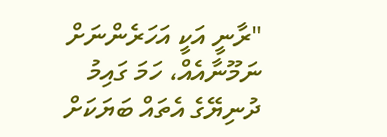"ރާނީ އަކީ އަހަރެންނަށް ނަމޫނާއެއް، ހަމަ ގައިމު ދުނިޔޭގެ އެތައް ބަޔަކަށް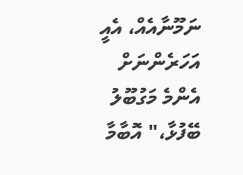ނަމޫނާއެއް، އެއީ އަހަރެންނަށް އެންމެ މަގުބޫލު ބޭފުޅާ،" އޮބާމާ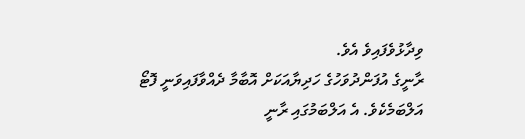ވިދާޅުވެފައިވެ އެވެ.
ރާނީގެ އުފަންދުވަހުގެ ހަދިޔާއަކަށް އޮބާމާ ދެއްވާފައިވަނީ ފޮޓޯ އަލްބަމެކެވެ. އެ އަލްބަމުގައި ރާނީ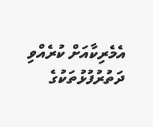އެމެރިކާއަށް ކުރެއްވި ދަތުރުފުޅުތަކުގެ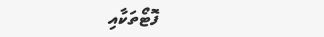ފޮޓޯތަކާއި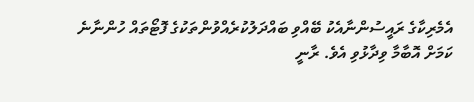އެމެރިކާގެ ރައީސުންނާއެކު ބޭއްވި ބައްދަލުކުރެއްވުންތަކުގެ ފޮޓޯތައް ހުންނާނެ ކަމަށް އޮބާމާ ވިދާޅުވި އެވެ. ރާނީ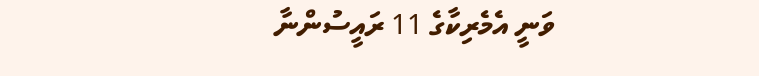ވަނީ އެމެރިކާގެ 11 ރައީސުންނާ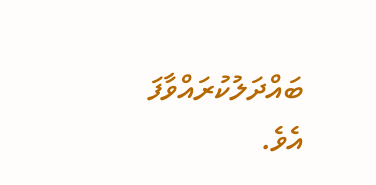ބައްދަލުކުރައްވާފަ އެވެ.